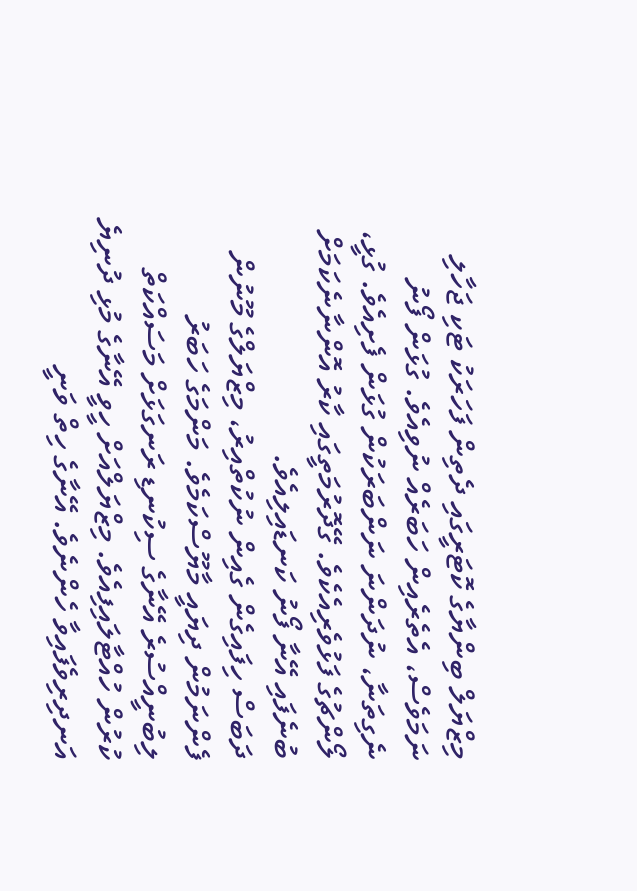މިޒްޔަލް ބިންޔާގެ ކޮޓަރީގައި ދެތިން ފަހަރަކު ޓަކި ޖަހާލި ނަމަވެސް، އެތެރެއިން ހަބަރެއް ނުވިއެވެ. ގުޅަން ފޯނު ނެގިތަނާ، ނުދަންނަ ނަންބަރަކުން ގުޅަން ފެށިއެވެ. ގުޅީ، ލޯންޗުގެ ފަޅުވެރިއެކެވެ. ގޭދޮރުމަތީގައި ކާރު އޮންނާނެކަމަށް ބުނެފައި އޭނާ ފޯނު ކަނޑައިލިއެވެ.
ދަބަސް ހިފައިގެން ގެއިން ނުކުތްއިރު، މިޒްޔަލްގެ މޫނުން ފެންނަމުން ދިޔައީ މާޔޫސްކަމެވެ. މަންމަގެ ހަބަރު ލިބުނީއްސުރެ އޭނާގެ ސިކުނޑި ރަނގަޅަށް މަސައްކަތް ކުރުން ހުއްޓާލައިފިއެވެ. މިޒްޔަލްއަށް ހީވީ އޭނާގެ މުޅި ދުނިޔެ އަނދިރިވެފައިވާ ހެންނެވެ. އޭނާގެ ހިތް ވަނީ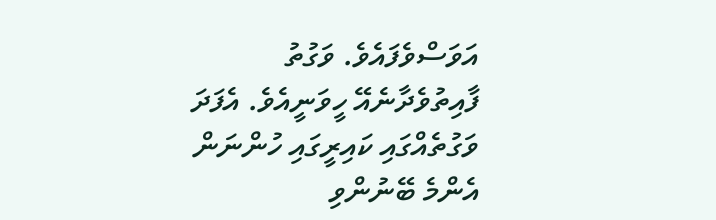އަވަސްވެފައެވެ. ވަގުތު ފާއިތުވެދާނެއޭ ހީވަނީއެވެ. އެފަދަ ވަގުތެއްގައި ކައިރީގައި ހުންނަން އެންމެ ބޭނުންވި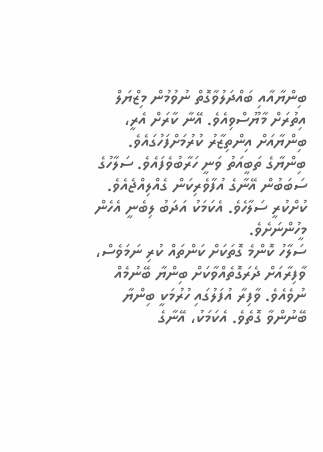ބިންޔާއާއި ބައްދަލުވާގޮތް ނުވުމުން މިޒްޔަލް އިތުރަށް މާޔޫސްވިއެވެ. އޭނާ ކާރަށް އެރީ، ބިންޔާއަށް އިންތިޒާރު ކުރުމަށްފަހުގައެވެ.
ބިންޔާގެ ތަބީއަތު ވަނީ ހަރާބުވެފައެވެ. ސަލާހުގެ ސަބަބުން އޭނާގެ އުފާވެރިކަން ގެއްލިއްޖެއެވެ. ކުށްކުރީ ސަލާހެވެ. އެކަމަކު އަދަބު ލިބެނީ އެހެން މީހުންނަށެވެ.
ސަލާހު ކޮންމެ ގޮތަކަށް ކަންތައް ކުރި ނަމަވެސް، ވާފިރާއަށް ދެރަގޮތެއްވާކަށް ބިންޔާ ބޭނުމެއް ނުވެއެވެ. ވާފިރާ އުފަލުގައި ހުރުމަކީ ބިންޔާ ބޭނުންވާ ގޮތެވެ. އެކަމަކު، އޭނާގެ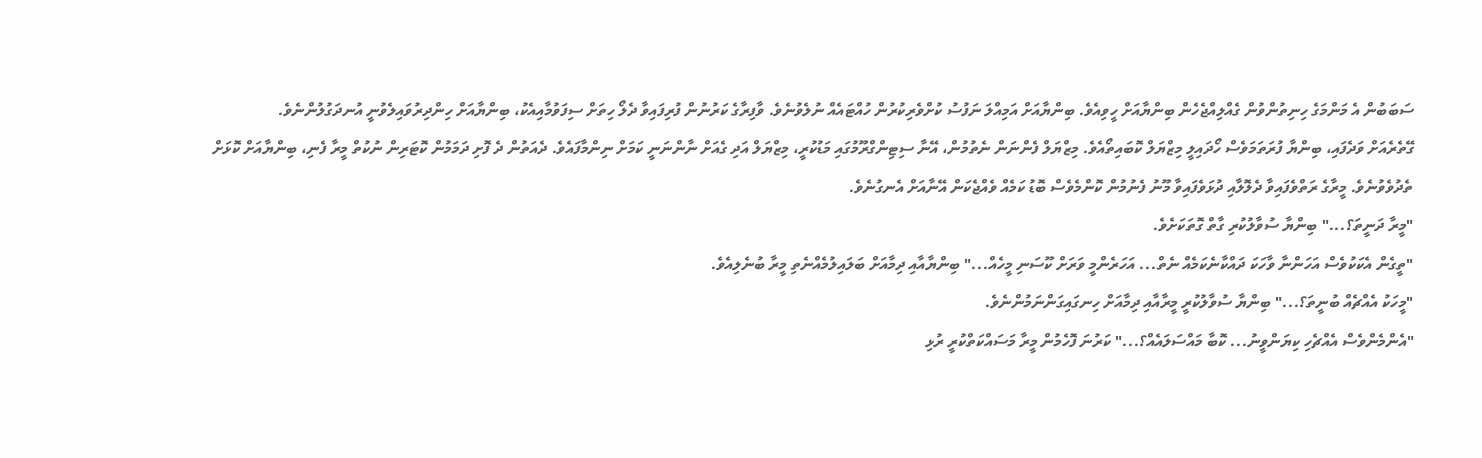ސަބަބުން އެ މަންމަގެ ހިނިތުންވުން ގެއްލިއްޖެހެން ބިންޔާއަށް ހީވިއެވެ. ބިންޔާއަށް އަމިއްލަ ނަފުސު ކުށްވެރިކުރުން ހުއްޓައެއް ނުލެވުނެވެ. ވާފިރާގެ ކަރުނުން ފުރިފައިވާ ދެލޯ ހިތަށް ސިފަވުމާއިއެކު، ބިންޔާއަށް ހިންދިރުވައިލެވުނީ އުނދަގުލުންނެވެ.
ގޭތެރެއަށް ވަދެފައި، ބިންޔާ ފުރަތަމަވެސް ހޯދައިލީ މިޒްޔަލް ކޮބައިތޯއެވެ. މިޒްޔަލް ފެންނަން ނެތުމުން، އޭނާ ސިޓިންގްރޫމުގައި މަޑުކުރީ، މިޒްޔަލް އަދި ގެއަށް ނާންނަނީ ކަމަށް ނިންމާފައެވެ. ދެއަތުން ދެ ފޮށި ދަމަމުން ކޮޓަރިން ނުކުތް މީރާ ފެނި، ބިންޔާއަށް ކޮޅަށް ތެދުވެވުނެވެ. މީރާގެ ރަތްވެފައިވާ ދެލޮލާއި ދުޅަވެފައިވާ މޫނު ފެނުމުން ކޮންމެވެސް ބޮޑު ކަމެއް ވެއްޖެކަން އޭނާއަށް އެނގުނެވެ.
"މީރާ ދަނީތަ؟..." ބިންޔާ ސުވާލުކުރި ގާތް ގޮތަކަށެވެ.
"ތީގެން އެކަކުވެސް އަހަންނާ ވާހަކަ ދައްކާނެކަމެއް ނެތް... އަހަރެންމީ ވަރަށް ކޫސަނި މީހެއް..." ބިންޔާއާއި ދިމާއަށް ބަލައިލުމެއްނެތި މީރާ ބުނެލިއެވެ.
"މީހަކު އެއްޗެއް ބުނީތަ؟..." ބިންޔާ ސުވާލުކުރީ މީރާއާއި ދިމާއަށް ހިނގައިގަންނަމުންނެވެ.
"އެންމެންވެސް އެއްޗެހި ކިޔަންވީނު... ކޮބާ މައްސަލައެއް؟..." ކަރުނަ ފޮހެމުން މީރާ މަސައްކަތްކުރީ ރުޅި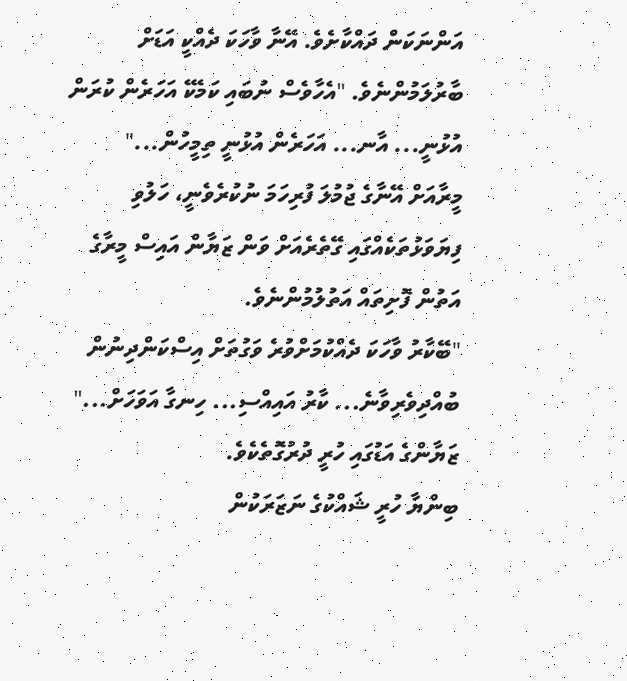އަންނަކަން ދައްކާށެވެ. އޭނާ ވާހަކަ ދެއްކީ އަޑަށް ބާރުލަމުންނެވެ. "އެހާވެސް ނުބައި ކަމެކޭ އަހަރެން ކުރަން އުޅުނީ... އާނ... އަހަރެން އުޅުނީ ތިމީހުން..."
މީރާއަށް އޭނާގެ ޖުމުލަ ފުރިހަމަ ނުކުރެވެނީ، ހަލުވި ފިޔަވަޅުތަކެއްގައި ގޭތެރެއަށް ވަން ޒަޔާން އައިސް މީރާގެ އަތުން ފޮށިތައް އަތުލުމުންނެވެ.
"ބޭކާރު ވާހަކަ ދެއްކުމަށްވުރެ ވަގުތަށް އިސްކަންދިނުން ބުއްދިވެރިވާނެ... ކާރު އައިއްސި... ހިނގާ އަވަހަށް..." ޒަޔާންގެ އަޑުގައި ހުރީ ދުރުގޮތެކެވެ.
ބިންޔާ ހުރީ ޝައްކުގެ ނަޒަރަކުން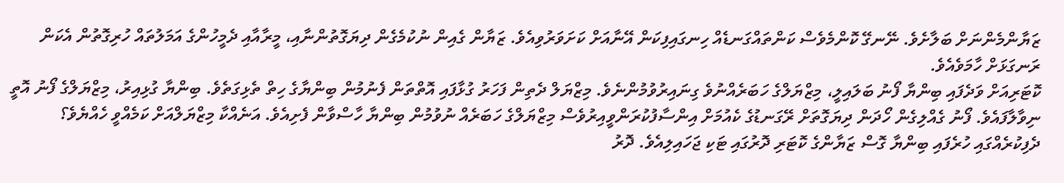ޒަޔާންމެންނަށް ބަލާށެވެ. ނޭނގޭ ކޮންމެވެސް ކަންތައްގަނޑެއް ހިނގައިފިކަން އޭނާއަށް ކަށަވަރުވިއެވެ. ޒަޔާން ގެއިން ނުކުމެގެން ދިޔަގޮތުންނާއި، މީރާއާއި ދެމީހުންގެ އަމަލުތައް ހުރިގޮތުން އެކަން ރަނގަޅަށް ހާމަވެއެވެ.
ކޮޓަރިއަށް ވަދެފައި ބިންޔާ ފޯނު ބަލައިލީ، މިޒްޔަލްގެ ހަބަރެއްނުވެ ގިނައިރުވުމުންނެވެ. މިޒްޔަލް ދެތިން ފަހަރު ގުޅާފައި އޮތްތަން ފެނުމުން ބިންޔާގެ ހިތް ތެޅިގަތެވެ. ބިންޔާ ގުޅިއިރު، މިޒްޔަލްގެ ފޯނު އޮތީ ނިވާލާފައެވެ. ފޯނު ގެއްލިގެން ހޯދަން ދިޔަގޮތަށް ރޭގަނޑުގެ ކެއުމަށް އިންސާފުކުރަންވީއިރުވެސް މިޒްޔަލްގެ ހަބަރެއް ނުވުމުން ބިންޔާ ހާސްވާން ފެށިއެވެ. އަނެއްކާ މިޒްޔަލްއަށް ކަމެއްވީ ހެއްޔެވެ؟ ދެފިކުރެއްގައި ހުރެފައި ބިންޔާ ގޮސް ޒަޔާންގެ ކޮޓަރި ދޮރުގައި ޓަކި ޖަހައިލިއެވެ. ދޮރު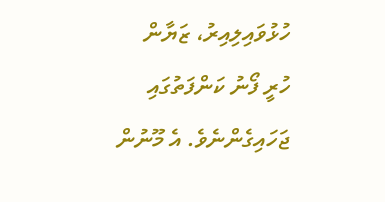ހުޅުވައިލިއިރު، ޒަޔާން ހުރީ ފޯނު ކަންފަތުގައި ޖަހައިގެންނެވެ. އެ މޫނުން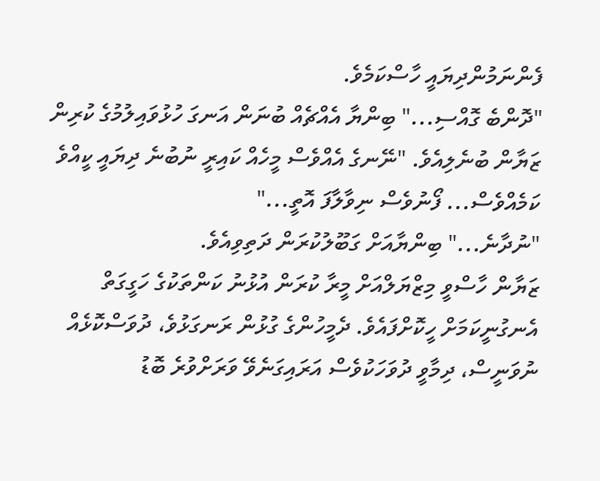ފެންނަމުންދިޔައީ ހާސްކަމެވެ.
"ދޮންބެ ގޮއްސި..." ބިންޔާ އެއްޗެއް ބުނަން އަނގަ ހުޅުވައިލުމުގެ ކުރިން ޒަޔާން ބުނެލިއެވެ. "ނޭނގެ އެއްވެސް މީހެއް ކައިރީ ނުބުނެ ދިޔައީ ކީއްވެ ކަމެއްވެސް... ފޯނުވެސް ނިވާލާފަ އޮތީ..."
"ނުދާނެ..." ބިންޔާއަށް ގަބޫލުކުރަން ދަތިވިއެވެ.
ޒަޔާން ހާސްވީ މިޒްޔަލްއަށް މީރާ ކުރަން އުޅުނު ކަންތަކުގެ ހަގީގަތް އެނގުނީކަމަށް ހީކޮށްފައެވެ. ދެމީހުންގެ ގުޅުން ރަނގަޅުވެ، ދުވަސްކޮޅެއް ނުވަނީސް، ދިމާވީ ދުވަހަކުވެސް އަރައިގަނެވޭ ވަރަށްވުރެ ބޮޑު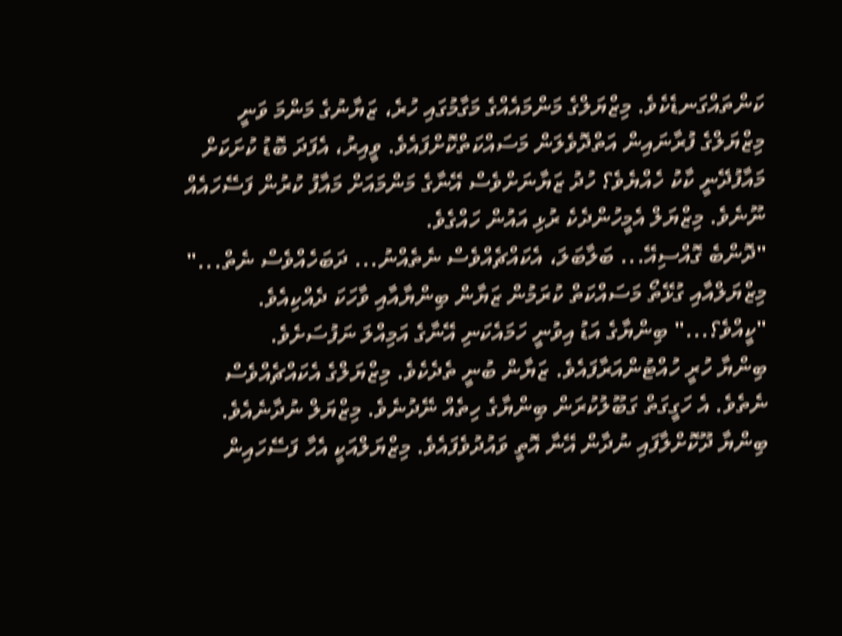ކަންތައްގަނޑެކެވެ. މިޒްޔަލްގެ މަންމައެއްގެ މަގާމުގައި ހުރެ، ޒަޔާނުގެ މަންމަ ވަނީ މިޒްޔަލްގެ ފުރާނައިން އަތްދޮވެލަން މަސައްކަތްކޮށްފައެވެ. ވީއިރު، އެފަދަ ބޮޑު ކުށަކަށް މައާފުދޭނީ ކާކު ހެއްޔެވެ؟ ހުދު ޒަޔާނަށްވެސް އޭނާގެ މަންމައަށް މައާފު ކުރުން ފަސޭހައެއް ނޫނެވެ. މިޒްޔަލް އެމީހުންދެކެ ރުޅި އައުން ހައްގެވެ.
"ދޮންބެ ގޮއްސިއޭ... ބަލާބަލަ، އެކައްޗެއްވެސް ނެތެއްނު... ދަބަހެއްވެސް ނެތް..." މިޒްޔަލްއާއި ގުޅޭތޯ މަސައްކަތް ކުރަމުން ޒަޔާން ބިންޔާއާއި ވާހަކަ ދެއްކިއެވެ.
"ކީއްވެ؟..." ބިންޔާގެ އަޑު އިވުނީ ހަމައެކަނި އޭނާގެ އަމިއްލަ ނަފުސަށެވެ.
ބިންޔާ ހުރީ ހުއްޓުންއަރާފައެވެ. ޒަޔާން ބުނީ ތެދެކެވެ. މިޒްޔަލްގެ އެކައްޗެއްވެސް ނެތެވެ. އެ ހަގީގަތް ގަބޫލުކުރަން ބިންޔާގެ ހިތެއް ނޭދުނެވެ. މިޒްޔަލް ނުދާނެއެވެ. ބިންޔާ ދޫކޮށްލާފައި ނުދާން އޭނާ އޮތީ ވައުދުވެފައެވެ. މިޒްޔަލްއަކީ އެހާ ފަސޭހައިން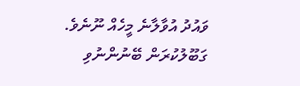ވައުދު އުވާލާނެ މީހެއް ނޫނެވެ. ގަބޫލުކުރަން ބޭނުންނުވި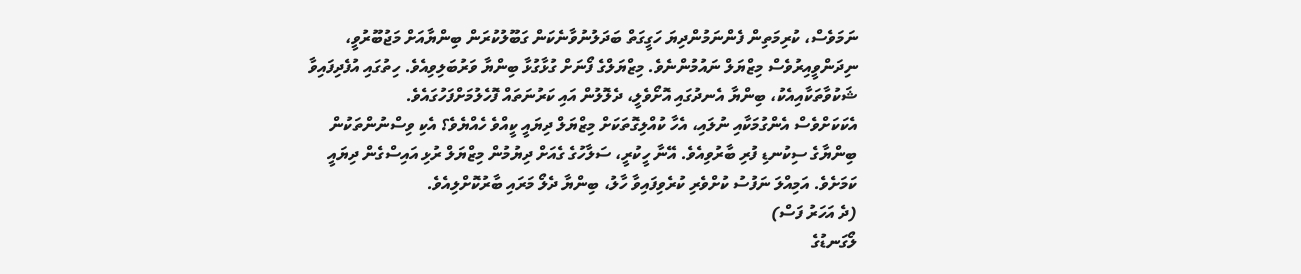ނަމަވެސް، ކުރިމަތިން ފެންނަމުންދިޔަ ހަގީގަތް ބަދަލުނުވާނެކަން ގަބޫލުކުރަން ބިންޔާއަށް މަޖުބޫރުވީ، ނިދަންވީއިރުވެސް މިޒްޔަލް ނައުމުންނެވެ. މިޒްޔަލްގެ ފޯނަށް ގުޅާގުޅާ ބިންޔާ ވަރުބަލިވިއެވެ. ހިތުގައި އުފެދިފައިވާ ޝަކުވާތަކާއިއެކު، ބިންޔާ އެނދުގައި އޮށޯވެލީ، ދެލޮލުން އައި ކަރުނަތައް ފޮހެލުމަށްފަހުގައެވެ.
އެކަކަށްވެސް އެންގުމަކާއި ނުލައި، އެހާ ކުއްލިގޮތަކަށް މިޒްޔަލް ދިޔައީ ކީއްވެ ހެއްޔެވެ؟ އެކި ވިސްނުންތަކުން ބިންޔާގެ ސިކުނޑި ފުރި ބާރުވިއެވެ. އޭނާ ހީކުރީ، ސަލާހުގެ ގެއަށް ދިޔުމުން މިޒްޔަލް ރުޅި އައިސްގެން ދިޔައީ ކަމަށެވެ. އަމިއްލަ ނަފުސު ކުށްވެރި ކުރެވިފައިވާ ހާލު، ބިންޔާ ދެލޯ މަރައި ބާރުކޮށްލިއެވެ.
(ދެ އަހަރު ފަސް)
ލޯގަނޑުގެ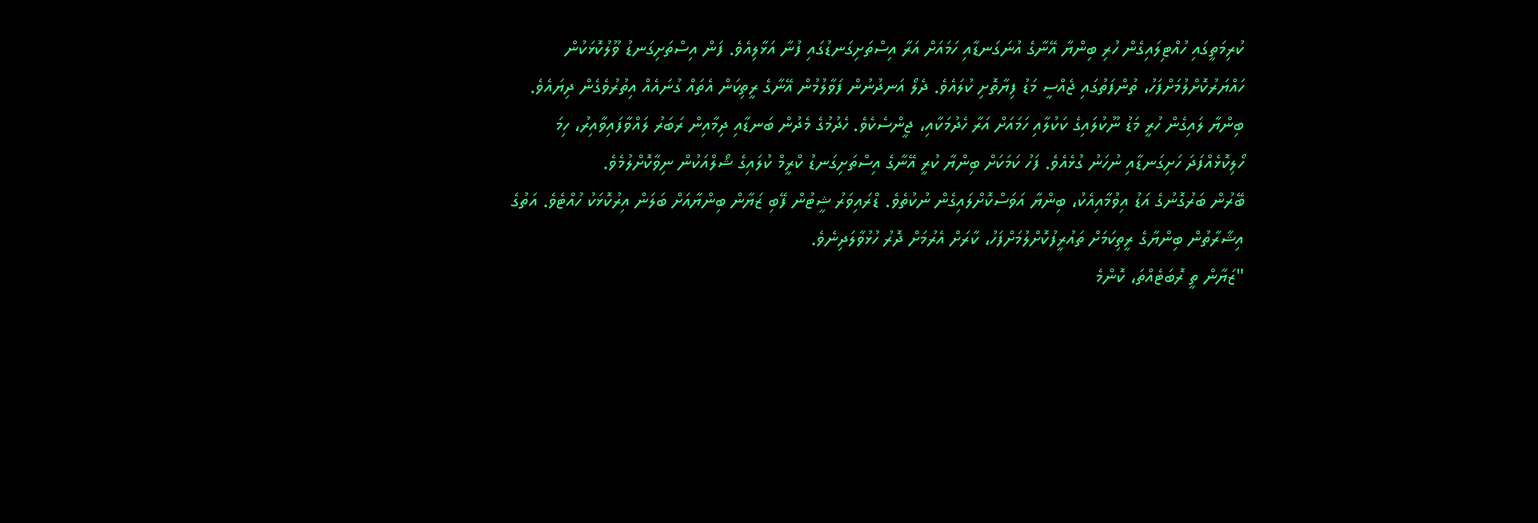ކުރިމަތީގައި ހުއްޓިލައިގެން ހުރި ބިންޔާ އޭނާގެ އުނަގަނޑާއި ހަމައަށް އަރާ އިސްތަށިގަނޑުގައި ފުނާ އަޅާލިއެވެ. ފަން އިސްތަށިގަނޑު ވޫލުކޮޅަކުން ހައްޔަރުކޮށްލުމަށްފަހު، ތުންފަތުގައި ޖެއްސީ މަޑު ފިޔާތޮށި ކުލައެވެ. ދެލޯ އަނދުނުން ފަވާލުމުން އޭނާގެ ރީތިކަން އެތައް ގުނައެއް އިތުރުވެގެން ދިޔައެވެ. ބިންޔާ ލައިގެން ހުރީ މަޑު ނޫކުލައިގެ ކަކުލާއި ހަމައަށް އަރާ ހެދުމަކާއި، ޖީންސެކެވެ. ހެދުމުގެ މެދުން ބަނޑާއި ދިމާއިން ރަބަރު ލައްވާފައިވާއިރު، ހިމަ ހޯލިކޮޅެއްފަދަ ހަށިގަނޑާއި ނުހަނު ގުޅެއެވެ. ފަހު ކަމަކަށް ބިންޔާ ކުރީ އޭނާގެ އިސްތަށިގަނޑު ކްރީމް ކުލައިގެ ޝޯލްއަކުން ނިވާކޮށްލުމެވެ.
ބޭރުން ބަރުގޮނުގެ އަޑު އިވުމާއިއެކު، ބިންޔާ އަވަސްކޮށްލައިގެން ނުކުތެވެ. ޑްރައިވަރު ޝީޓުން ފޭބި ޒަޔާން ބިންޔާއަށް ބަލަން އިރުކޮޅަކު ހުއްޓެވެ. އަތުގެ އިޝާރާތުން ބިންޔާގެ ރީތިކަމަށް ތައުރީފުކޮށްލުމަށްފަހު، ކާރަށް އެރުމަށް ދޮރު ހުޅުވާލަދިނެވެ.
"ޒަޔާން ތީ ރޮބަޓެއްތަ، ކޮންމެ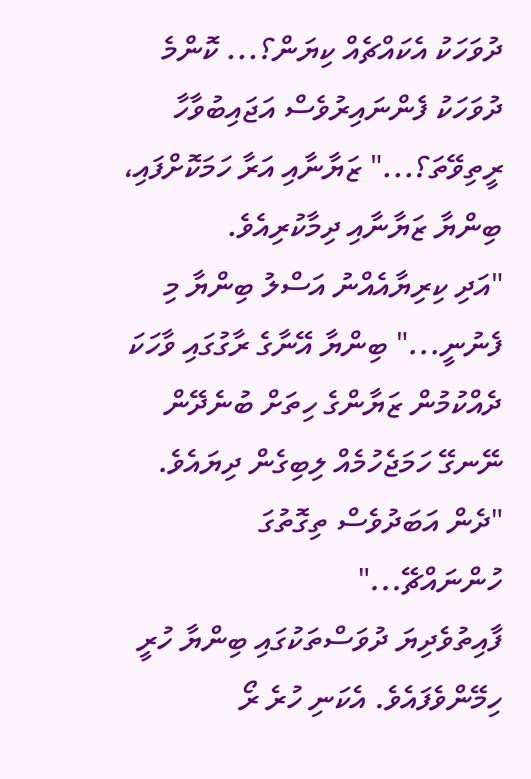ދުވަހަކު އެކައްޗެއް ކިޔަން؟... ކޮންމެ ދުވަހަކު ފެންނައިރުވެސް އަޖައިބުވާހާ ރީތިވޭތަ؟..." ޒަޔާނާއި އަރާ ހަމަކޮށްފައި، ބިންޔާ ޒަޔާނާއި ދިމާކުރިއެވެ.
"އަދި ކިރިޔާއެއްނު އަސްލު ބިންޔާ މި ފެނުނީ..." ބިންޔާ އޭނާގެ ރާގުގައި ވާހަކަ ދެއްކުމުން ޒަޔާންގެ ހިތަށް ބުނެދޭން ނޭނގޭ ހަމަޖެހުމެއް ލިބިގެން ދިޔައެވެ. "ދެން އަބަދުވެސް ތިގޮތުގަ ހުންނައްޗޭ..."
ފާއިތުވެދިޔަ ދުވަސްތަކުގައި ބިންޔާ ހުރީ ހިމޭންވެފައެވެ. އެކަނި ހުރެ ރޯ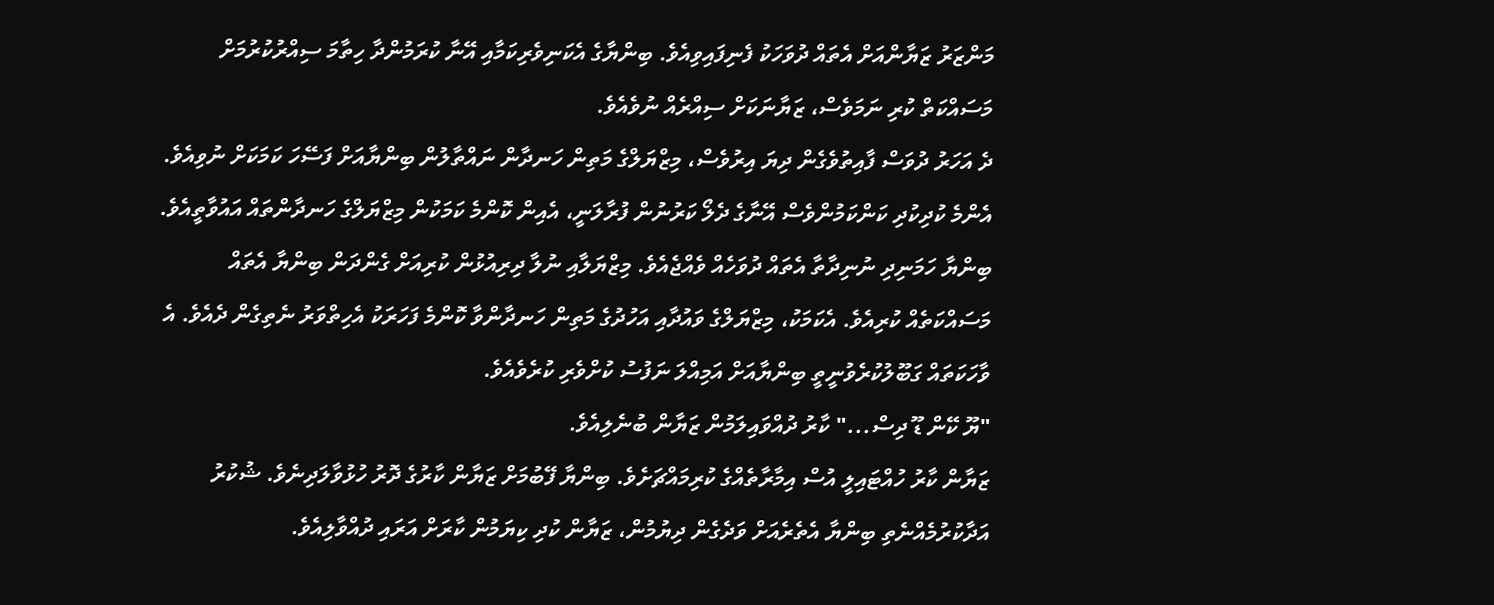މަންޒަރު ޒަޔާންއަށް އެތައް ދުވަހަކު ފެނިފައިވިއެވެ. ބިންޔާގެ އެކަނިވެރިކަމާއި އޭނާ ކުރަމުންދާ ހިތާމަ ސިއްރުކުރުމަށް މަސައްކަތް ކުރި ނަމަވެސް، ޒަޔާނަކަށް ސިއްރެއް ނުވެއެވެ.
ދެ އަހަރު ދުވަސް ފާއިތުވެގެން ދިޔަ އިރުވެސް، މިޒްޔަލްގެ މަތިން ހަނދާން ނައްތާލުން ބިންޔާއަށް ފަސޭހަ ކަމަކަށް ނުވިއެވެ. އެންމެ ކުދިކުދި ކަންކަމުންވެސް އޭނާގެ ދެލޯ ކަރުނުން ފުރާލަނީ، އެއިން ކޮންމެ ކަމަކުން މިޒްޔަލްގެ ހަނދާންތައް އައުވާތީއެވެ. ބިންޔާ ހަމަނިދި ނުނިދާތާ އެތައް ދުވަހެއް ވެއްޖެއެވެ. މިޒްޔަލާއި ނުލާ ދިރިއުޅުން ކުރިއަށް ގެންދަން ބިންޔާ އެތައް މަސައްކަތެއް ކުރިއެވެ. އެކަމަކު، މިޒްޔަލްގެ ވައުދާއި އަހުދުގެ މަތިން ހަނދާންވާ ކޮންމެ ފަހަރަކު އެހިތްވަރު ނެތިގެން ދެއެވެ. އެ ވާހަކަތައް ގަބޫލުކުރެވުނީތީ ބިންޔާއަށް އަމިއްލަ ނަފުސު ކުށްވެރި ކުރެވެއެވެ.
"ޔޫ ކޭން ޑޫ ދިސް..." ކާރު ދުއްވައިލަމުން ޒަޔާން ބުނެލިއެވެ.
ޒަޔާން ކާރު ހުއްޓައިލީ އުސް އިމާރާތެއްގެ ކުރިމައްޗަށެވެ. ބިންޔާ ފޭބުމަށް ޒަޔާން ކާރުގެ ދޮރު ހުޅުވާލަދިނެވެ. ޝުކުރު އަދާކުރުމެއްނެތި ބިންޔާ އެތެރެއަށް ވަދެގެން ދިޔުމުން، ޒަޔާން ކުދި ކިޔަމުން ކާރަށް އަރައި ދުއްވާލިއެވެ.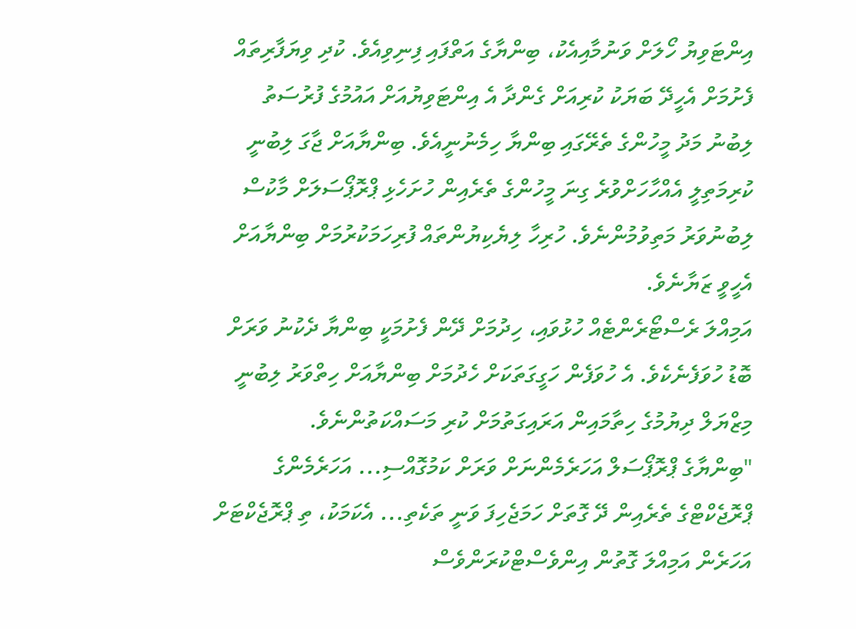އިންޓަވިޔު ހޯލަށް ވަނުމާއިއެކު، ބިންޔާގެ އަތްފައި ފިނިވިއެވެ. ކުދި ވިޔަފާރިތައް ފެށުމަށް އެހީދޭ ބަޔަކު ކުރިއަށް ގެންދާ އެ އިންޓަވިޔުއަށް އައުމުގެ ފުރުސަތު ލިބުނު މަދު މީހުންގެ ތެރޭގައި ބިންޔާ ހިމެނުނީއެވެ. ބިންޔާއަށް ޖާގަ ލިބުނީ ކުރިމަތިލީ އެއްހާހަށްވުރެ ގިނަ މީހުންގެ ތެރެއިން ހުށަހެޅި ޕްރޮޕޯސަލަށް މާކުސް ލިބުނުވަރު މަތިވުމުންނެވެ. ހުރިހާ ލިޔެކިޔުންތައް ފުރިހަމަކުރުމަށް ބިންޔާއަށް އެހީވީ ޒަޔާނެވެ.
އަމިއްލަ ރެސްޓޯރެންޓެއް ހުޅުވައި، ހިދުމަށް ދޭން ފެށުމަކީ ބިންޔާ ދެކުނު ވަރަށް ބޮޑު ހުވަފެނެކެވެ. އެ ހުވަފެން ހަގީގަތަކަށް ހެދުމަށް ބިންޔާއަށް ހިތްވަރު ލިބުނީ މިޒްޔަލް ދިޔުމުގެ ހިތާމައިން އަރައިގަތުމަށް ކުރި މަސައްކަތުންނެވެ.
"ބިންޔާގެ ޕްރޮޕޯސަލް އަހަރެމެންނަށް ވަރަށް ކަމުގޮއްސި... އަހަރެމެންގެ ޕްރޮޖެކްޓްގެ ތެރެއިން ދޭ ގޮތަށް ހަމަޖެހިފަ ވަނީ ތަކެތި... އެކަމަކު، ތި ޕްރޮޖެކްޓަށް އަހަރެން އަމިއްލަ ގޮތުން އިންވެސްޓްކުރަންވެސް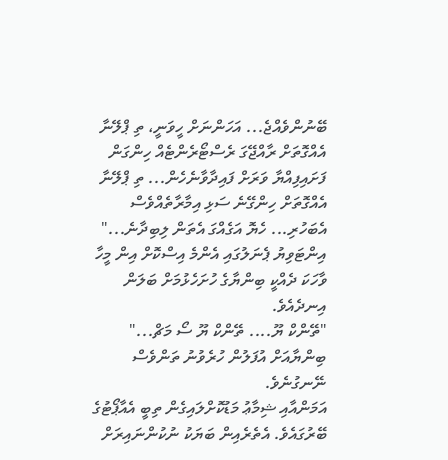ބޭނުންވެއްޖެ... އަހަންނަށް ހީވަނީ، ތި ޕްލޭނާ އެއްގޮތަށް ރާއްޖޭގަ ރެސްޓޯރެންޓެއް ހިންގަން ފަށައިފިއްޔާ ވަރަށް ފައިދާވާނެހެން... ތި ޕްލޭނާ އެއްގޮތަށް ހިންގޭނެ ސަޅި އިމާރާތެއްވެސް އެބަހުރި... ހެޔޮ އަގެއްގަ އެތަން ލިބިދާނެ..." އިންޓަވިޔު ޕެނަލުގައި އެންމެ އިސްކޮށް އިން މީހާ ވާހަކަ ދެއްކީ ބިންޔާގެ ހުށަހެޅުމަށް ބަލަން އިނދެއެވެ.
"ތޭންކް ޔޫ.... ތޭންކް ޔޫ ސޯ މަޗް..." ބިންޔާއަށް އުފަލުން ހުރެވުނު ތަންވެސް ނޭނގުނެވެ.
އަމަންއާއި ޝިމާޢު މަޑުކޮށްލައިގެން ތިބީ އެއާޕޯޓުގެ ބޭރުގައެވެ. އެތެރެއިން ބަޔަކު ނުކުންނައިރަށް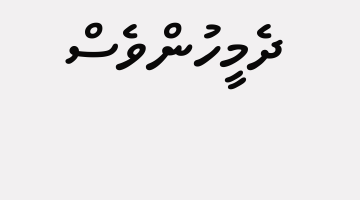ދެމީހުންވެސް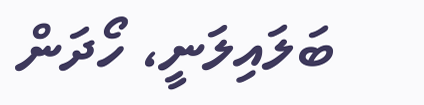ބަލައިލަނީ، ހޯދަން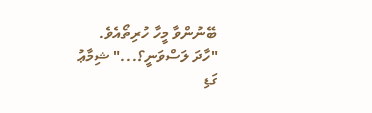ބޭނުންވާ މީހާ ހުރިތޯއެވެ.
"ހާދަ ލަސްވަނީ؟..." ޝިމާޢު ގަޑި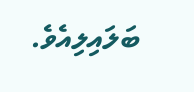ބަލައިލިއެވެ.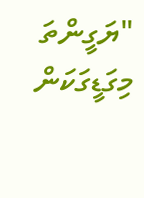"ޔަގީންތަ މިގަޑީގަކަން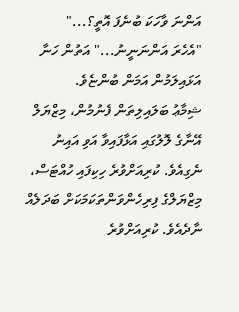އަންނަ ވާހަކަ ބުނެފަ އޮތީ؟..."
"އެހެރަ އަންނަނީނު..." އަތުން ހަނާ އަޅައިލަމުން އަމަން ބުންޏެވެ.
ޝިމާޢު ބަލައިލިތަން ފެނުމުން، މިޒްޔަލް އޭނާގެ ލޮލުގައި އަޅާފައިވާ އަވި އައިނު ނެގިއެވެ. ކުރިއަށްވުރެ ހިކިފައި ހުއްޓަސް، މިޒްޔަލްގެ ފިރިހެންވަންތަކަމަކަށް ބަދަލެއް ނާދެއެވެ. ކުރިއަށްވުރެ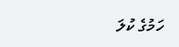ހަމުގެ ކުލަ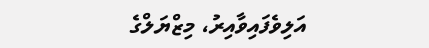އަލިވެފައިވާއިރު، މިޒްޔަލްގެ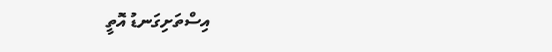އިސްތަށިގަނޑު އޮތީ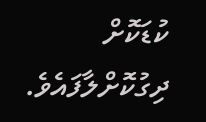ކުޑަކޮށް ދިގުކޮށްލާފައެވެ.